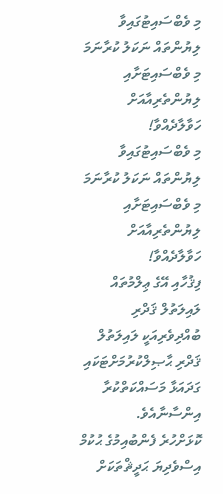މި ވެބްސައިޓުގައިވާ ލިޔުންތައް ނަކަލު ކުރާނަމަ މި ވެބްސައިޓަށާއި ލިޔުންތެރިއާއަށް ހަވާލާދެއްވާ!
މި ވެބްސައިޓުގައިވާ ލިޔުންތައް ނަކަލު ކުރާނަމަ މި ވެބްސައިޓަށާއި ލިޔުންތެރިއާއަށް ހަވާލާދެއްވާ!
ފިޤުހާއި އޭގެ ޢިލްމުތައް
ލައިލަތުލް ޤަދްރި
ބުއްދިވެރިއަކީ ލައިލަތުލް ޤަދްރި ޙާޞިލްކުރުމަށްޓަކައި ގަދައަޅާ މަސައްކަތްކުރާ އިންސާނާއެވެ.
ކޮޅަށްހުރެ ފެންބުއިމުގެ ޙުކުމް
އިސްވެދިޔަ ޙަދީޘްތަކަށް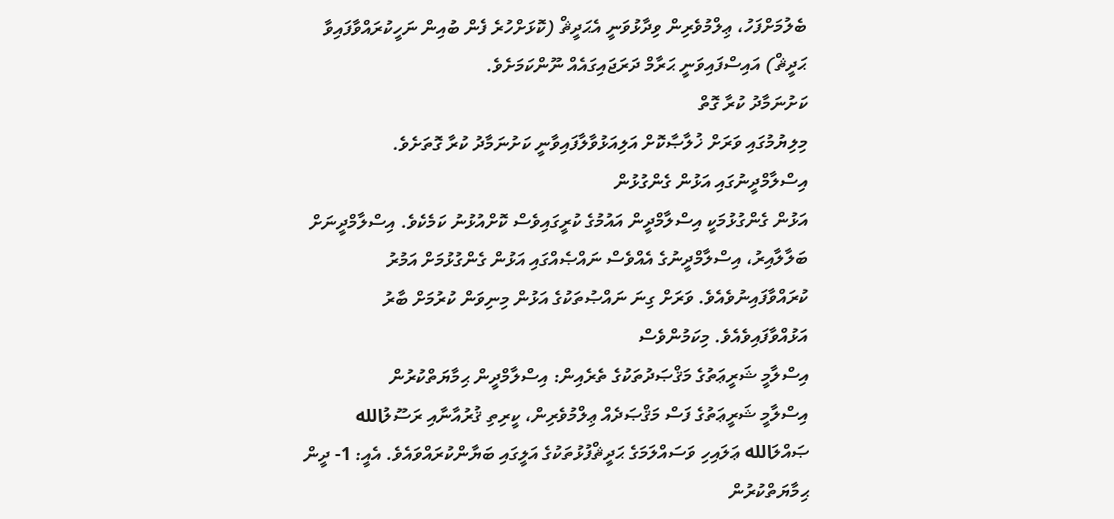ބެލުމަށްފަހު، ޢިލްމުވެރިން ވިދާޅުވަނީ އެޙަދީޘް (ކޮޅަށްހުރެ ފެން ބުއިން ނަހީކުރައްވާފައިވާ ޙަދީޘް) އައިސްފައިވަނީ ޙަރާމް ދަރަޖައިގައެއް ނޫންކަމަށެވެ.
ކަށުނަމާދު ކުރާ ގޮތް
މިލިޔުމުގައި ވަރަށް ޚުލާޞާކޮށް އަލިއަޅުވާލާފައިވާނީ ކަށުނަމާދު ކުރާ ގޮތަށެވެ.
އިސްލާމްދީނުގައި އަޅުން ގެންގުޅުން
އަޅުން ގެންގުޅުމަކީ އިސްލާމްދީން އައުމުގެ ކުރީގައިވެސް ކޮށްއުޅުނު ކަމެކެވެ. އިސްލާމްދީނަށް ބަލާލާއިރު، އިސްލާމްދީނުގެ އެއްވެސް ނައްޞެއްގައި އަޅުން ގެންގުޅުމަށް އަމުރު ކުރައްވާފައިނުވެއެވެ. ވަރަށް ގިނަ ނައްޞުތަކުގެ އަޅުން މިނިވަން ކުރުމަށް ބާރު އަޅުއްވާފައިވެއެވެ. މިކަމުންވެސް
އިސްލާމީ ޝަރީޢަތުގެ މަޤްޞަދުތަކުގެ ތެރެއިން: އިސްލާމްދީން ޙިމާޔަތްކުރުން
އިސްލާމީ ޝަރީޢަތުގެ ފަސް މަޤްޞަދެއް ޢިލްމުވެރިން، ކީރިތި ޤުރުއާނާއި ރަސޫލުالله ޞައްލަالله ޢަލައިހި ވަސައްލަމަގެ ޙަދީޘްފުޅުތަކުގެ އަލީގައި ބަޔާންކުރައްވައެވެ. އެއީ: 1- ދީން ޙިމާޔަތްކުރުން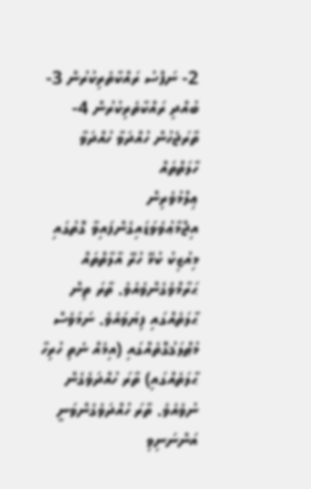2- ނަފްސު ރައްކާތެރިކުރުން 3- ބުއްދި ރައްކާތެރިކުރުން 4-
ތާރަޖެހުން ހުއްދަވާ ހުއްދަވާ ހާލަތްތައް
ޢިލްމުވެރިން އިޖްމާޢުވެވަޑައިގެންފައިވާ ގޮތުގައި މިއުޒިކު ކުޅޭ ހުރޭ އާލާތްތައް ޙަރާމްވެގެންވެއެވެ. ތާރަ ތިން ޙާލަތެއްގައި ފިޔަވައެވެ. ނަމަވެސް މުޠްލަޤުގޮތެއްގައި (އިމެއް ނެތި ހުރިހާ ޙާލަތެއްގައި) ތާރަ ހުއްދަވެގެން ނުވެއެވެ. ތާރަ ހުއްދަވެގެންވަނީ އަންނަނިވި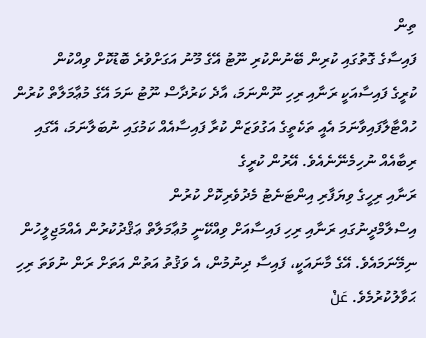ތިން
ފައިސާގެ ގޮތުގައި ކުރިން ބޭނުންކުރި ނޫޓު އޭގެ މޫނު އަގަށްވުރެ ބޮޑުކޮށް ވިއްކުން
ކުރީގެ ފައިސާއަކީ ރަނާއި ރިހި ނޫންނަމަ، އާދެ ކަރުދާސް ނޫޓު ނަމަ އޭގެ މުޢާމަލާތް ކުރުން ހުއްޓާލާފައިވާނަމަ އެއީ ތަކެތީގެ އަގުވަޒަން ކުރާ ފައިސާއެއް ކަމުގައި ނުބަލާނަމަ، އޭގައި ރިބާއެއް ނުހިމެނޭނެއެވެ. އޭރުން ކުރީގެ
ރަނާއި ރިހީގެ ވިޔަފާރި އިންޓަނެޓު މެދުވެރިކޮށް ކުރުން
އިސްލާމްދީނުގައި ރަނާއި ރިހި ފައިސާއަށް ވިއްކޭނީ މުޢާމަލާތް ޢަޤްދުކުރުން އެއްމަޖިލީހުން ނިމޭނަމައެވެ. އޭގެ މާނައަކީ، ފައިސާ ދިނުމުން، އެ ވަޤުތު އަތުން އަތަށް ރަން ނުވަތަ ރިހި ޙަވާލުކުރުމެވެ. عَنْ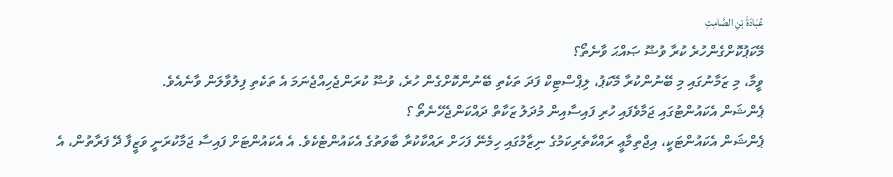عُبَادَةَ بْنِ الصَّامِتِ
މޭކަޕުކޮށްގެންހުރެ ކުރާ ވުޟޫ ޞައްޙަ ވާނެތޯ؟
ވީމާ، މި ޒަމާނުގައި މި ބޭނުންކުރާ މޭކަޕު، ލިޕްސްޓިކް ފަދަ ތަކެތި ބޭނުންކޮށްގެން ހުރެ، ވުޟޫ ކުރަންޖެހިއްޖެނަމަ އެ ތަކެތި ފިލުވާލަން ވާނެއެވެ.
ޕެންޝަން އެކައުންޓުގައި ޖަމާވެފައި ހުރި ފައިސާއިން މުދަލު ޒަކާތް ދައްކަންޖެހޭނެތޯ ؟
ޕެންޝަން އެކައުންޓަކީ، އިޖްތިމާޢީ ރައްކާތެރިކަމުގެ ނިޒާމުގައި ހިމެނޭ ފަހަށް ރައްކާކުރާ ބާވަތުގެ އެކައުންޓެކެވެ. އެ އެކައުންޓަށް ފައިސާ ޖަމާކުރަނީ ވަޒީފާ ދޭ ފަރާތުން، އެ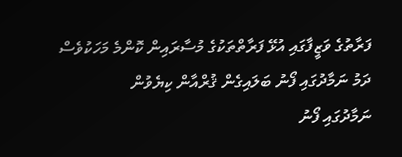ފަރާތުގެ ވަޒީފާގައި އުޅޭ ފަރާތްތަކުގެ މުސާރައިން ކޮންމެ މަހަކުވެސް
ދަމު ނަމާދުގައި ފޯނު ބަލައިގެން ޤުރްއާން ކިޔެވުން
ނަމާދުގައި ފޯނު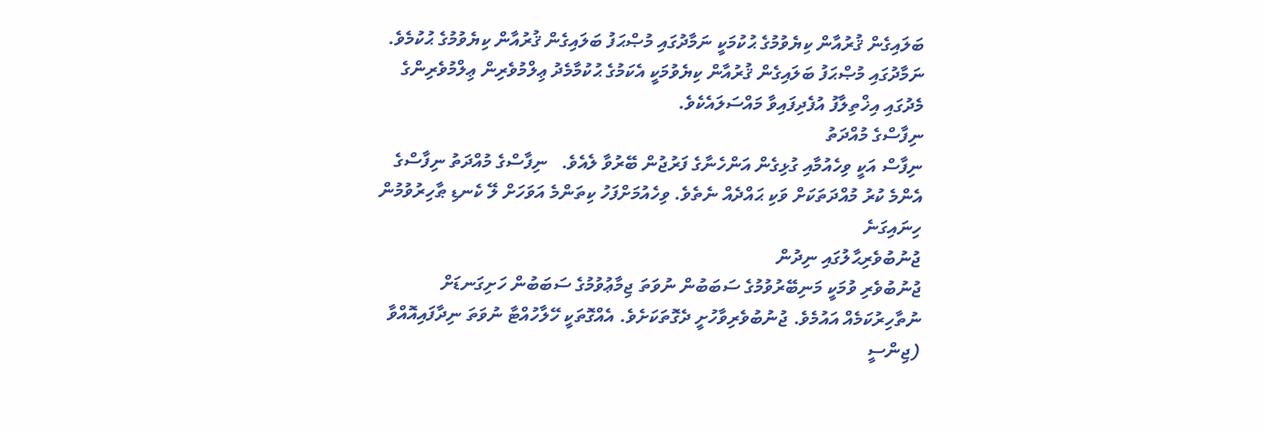ބަލައިގެން ޤުރުއާން ކިޔެވުމުގެ ޙުކުމަކީ ނަމާދުގައި މުޞްޙަފު ބަލައިގެން ޤުރުއާން ކިޔެވުމުގެ ޙުކުމެވެ. ނަމާދުގައި މުޞްޙަފު ބަލައިގެން ޤުރުއާން ކިޔެވުމަކީ އެކަމުގެ ޙުކުމާމެދު ޢިލްމުވެރިން ޢިލްމުވެރިންގެ މެދުގައި އިޚްތިލާފު އުފެދިފައިވާ މައްސަލައެކެވެ.
ނިފާސްގެ މުއްދަތު
ނިފާސް އަކީ ވިހެއުމާއި ގުޅިގެން އަންހެނާގެ ފަރުޖުން ބޭރުވާ ލެއެވެ.   ނިފާސްގެ މުއްދަތު ނިފާސްގެ އެންމެ ކުރު މުއްދަތަކަށް ވަކި ޙައްދެއް ނެތެވެ. ވިހެއުމަށްފަހު ކިތަންމެ އަވަހަށް ލޭ ކެނޑި ޠާހިރުވުމުން ހިނައިގަނެ
ޖުނުބުވެރިޙާލުގައި ނިދުން
ޖުނުބުވެރި ވުމަކީ މަނިބޭރުވުމުގެ ސަބަބުން ނުވަތަ ޖިމާޢުވުމުގެ ސަބަބުން ހަށިގަނޑަށް ނުތާހިރުކަމެއް އައުމެވެ. ޖުނުބުވެރިވާހުށީ ދެގޮތަކަށެވެ. އެއްގޮތަކީ ހޭލާހުއްޓާ ނުވަތަ ނިދާފައިއޮއްވާ (ޖިންސީ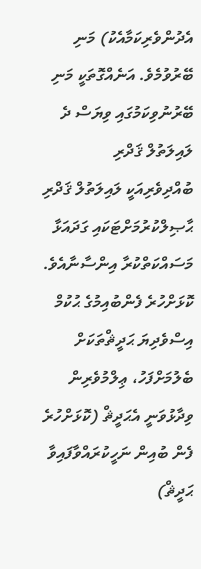އެދުންވެރިކަމާއެކު) މަނި ބޭރުވުމެވެ. އަނެއްގޮތަކީ މަނި ބޭރުނުވިކަމުގައި ވިޔަސް ދެ
ލައިލަތުލް ޤަދްރި
ބުއްދިވެރިއަކީ ލައިލަތުލް ޤަދްރި ޙާޞިލްކުރުމަށްޓަކައި ގަދައަޅާ މަސައްކަތްކުރާ އިންސާނާއެވެ.
ކޮޅަށްހުރެ ފެންބުއިމުގެ ޙުކުމް
އިސްވެދިޔަ ޙަދީޘްތަކަށް ބެލުމަށްފަހު، ޢިލްމުވެރިން ވިދާޅުވަނީ އެޙަދީޘް (ކޮޅަށްހުރެ ފެން ބުއިން ނަހީކުރައްވާފައިވާ ޙަދީޘް)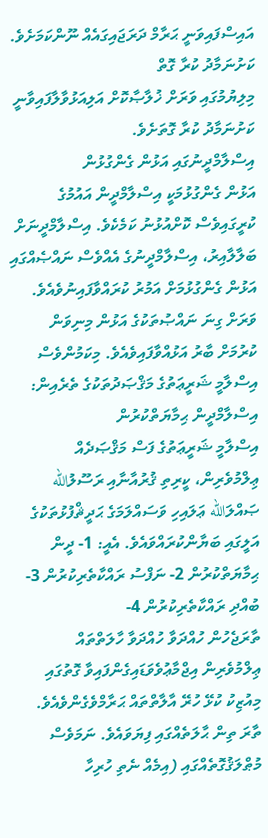އައިސްފައިވަނީ ޙަރާމް ދަރަޖައިގައެއް ނޫންކަމަށެވެ.
ކަށުނަމާދު ކުރާ ގޮތް
މިލިޔުމުގައި ވަރަށް ޚުލާޞާކޮށް އަލިއަޅުވާލާފައިވާނީ ކަށުނަމާދު ކުރާ ގޮތަށެވެ.
އިސްލާމްދީނުގައި އަޅުން ގެންގުޅުން
އަޅުން ގެންގުޅުމަކީ އިސްލާމްދީން އައުމުގެ ކުރީގައިވެސް ކޮށްއުޅުނު ކަމެކެވެ. އިސްލާމްދީނަށް ބަލާލާއިރު، އިސްލާމްދީނުގެ އެއްވެސް ނައްޞެއްގައި އަޅުން ގެންގުޅުމަށް އަމުރު ކުރައްވާފައިނުވެއެވެ. ވަރަށް ގިނަ ނައްޞުތަކުގެ އަޅުން މިނިވަން ކުރުމަށް ބާރު އަޅުއްވާފައިވެއެވެ. މިކަމުންވެސް
އިސްލާމީ ޝަރީޢަތުގެ މަޤްޞަދުތަކުގެ ތެރެއިން: އިސްލާމްދީން ޙިމާޔަތްކުރުން
އިސްލާމީ ޝަރީޢަތުގެ ފަސް މަޤްޞަދެއް ޢިލްމުވެރިން، ކީރިތި ޤުރުއާނާއި ރަސޫލުالله ޞައްލަالله ޢަލައިހި ވަސައްލަމަގެ ޙަދީޘްފުޅުތަކުގެ އަލީގައި ބަޔާންކުރައްވައެވެ. އެއީ: 1- ދީން ޙިމާޔަތްކުރުން 2- ނަފްސު ރައްކާތެރިކުރުން 3- ބުއްދި ރައްކާތެރިކުރުން 4-
ތާރަޖެހުން ހުއްދަވާ ހުއްދަވާ ހާލަތްތައް
ޢިލްމުވެރިން އިޖްމާޢުވެވަޑައިގެންފައިވާ ގޮތުގައި މިއުޒިކު ކުޅޭ ހުރޭ އާލާތްތައް ޙަރާމްވެގެންވެއެވެ. ތާރަ ތިން ޙާލަތެއްގައި ފިޔަވައެވެ. ނަމަވެސް މުޠްލަޤުގޮތެއްގައި (އިމެއް ނެތި ހުރިހާ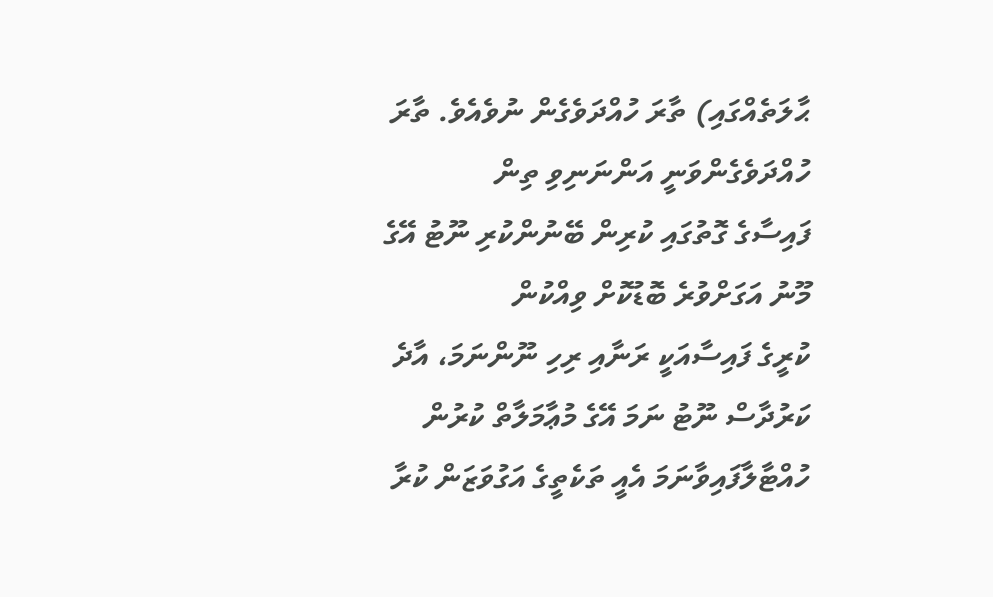ޙާލަތެއްގައި) ތާރަ ހުއްދަވެގެން ނުވެއެވެ. ތާރަ ހުއްދަވެގެންވަނީ އަންނަނިވި ތިން
ފައިސާގެ ގޮތުގައި ކުރިން ބޭނުންކުރި ނޫޓު އޭގެ މޫނު އަގަށްވުރެ ބޮޑުކޮށް ވިއްކުން
ކުރީގެ ފައިސާއަކީ ރަނާއި ރިހި ނޫންނަމަ، އާދެ ކަރުދާސް ނޫޓު ނަމަ އޭގެ މުޢާމަލާތް ކުރުން ހުއްޓާލާފައިވާނަމަ އެއީ ތަކެތީގެ އަގުވަޒަން ކުރާ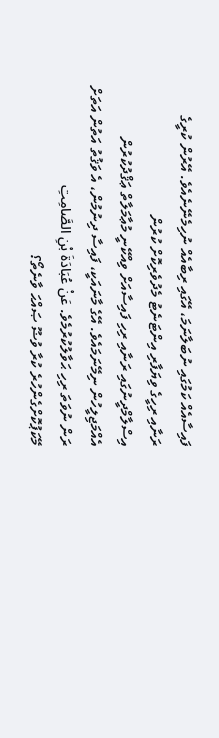ފައިސާއެއް ކަމުގައި ނުބަލާނަމަ، އޭގައި ރިބާއެއް ނުހިމެނޭނެއެވެ. އޭރުން ކުރީގެ
ރަނާއި ރިހީގެ ވިޔަފާރި އިންޓަނެޓު މެދުވެރިކޮށް ކުރުން
އިސްލާމްދީނުގައި ރަނާއި ރިހި ފައިސާއަށް ވިއްކޭނީ މުޢާމަލާތް ޢަޤްދުކުރުން އެއްމަޖިލީހުން ނިމޭނަމައެވެ. އޭގެ މާނައަކީ، ފައިސާ ދިނުމުން، އެ ވަޤުތު އަތުން އަތަށް ރަން ނުވަތަ ރިހި ޙަވާލުކުރުމެވެ. عَنْ عُبَادَةَ بْنِ الصَّامِتِ
މޭކަޕުކޮށްގެންހުރެ ކުރާ ވުޟޫ ޞައްޙަ ވާނެތޯ؟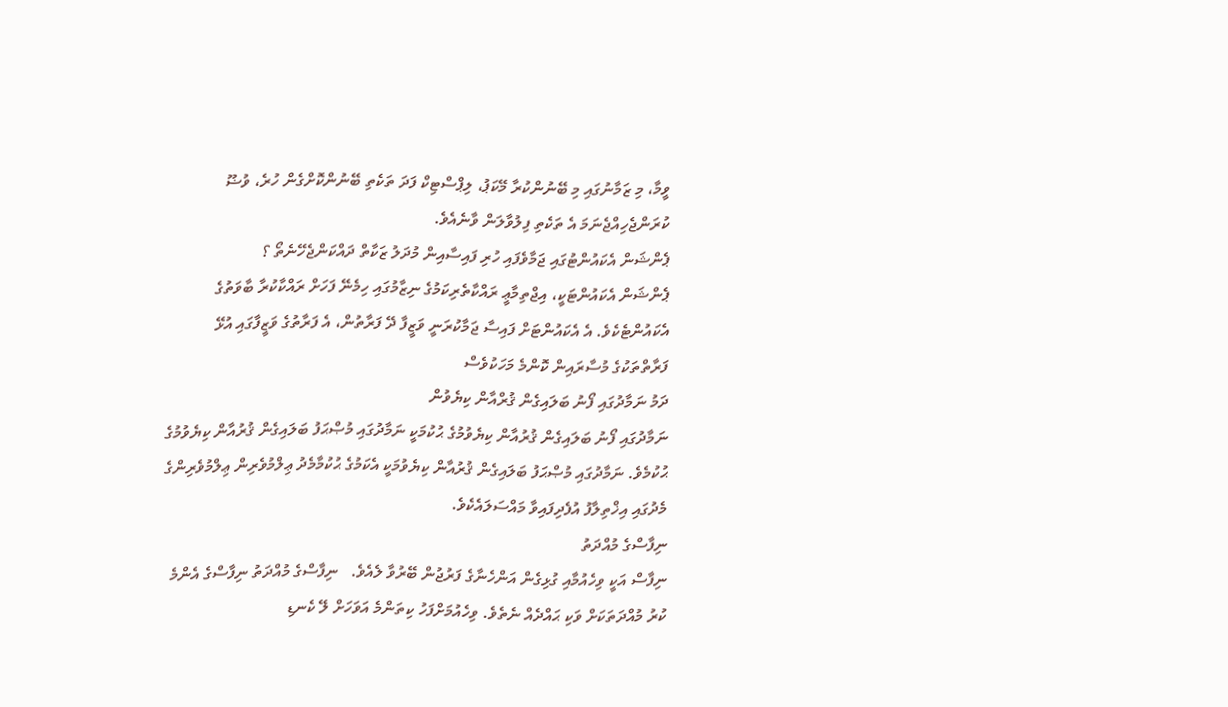ވީމާ، މި ޒަމާނުގައި މި ބޭނުންކުރާ މޭކަޕު، ލިޕްސްޓިކް ފަދަ ތަކެތި ބޭނުންކޮށްގެން ހުރެ، ވުޟޫ ކުރަންޖެހިއްޖެނަމަ އެ ތަކެތި ފިލުވާލަން ވާނެއެވެ.
ޕެންޝަން އެކައުންޓުގައި ޖަމާވެފައި ހުރި ފައިސާއިން މުދަލު ޒަކާތް ދައްކަންޖެހޭނެތޯ ؟
ޕެންޝަން އެކައުންޓަކީ، އިޖްތިމާޢީ ރައްކާތެރިކަމުގެ ނިޒާމުގައި ހިމެނޭ ފަހަށް ރައްކާކުރާ ބާވަތުގެ އެކައުންޓެކެވެ. އެ އެކައުންޓަށް ފައިސާ ޖަމާކުރަނީ ވަޒީފާ ދޭ ފަރާތުން، އެ ފަރާތުގެ ވަޒީފާގައި އުޅޭ ފަރާތްތަކުގެ މުސާރައިން ކޮންމެ މަހަކުވެސް
ދަމު ނަމާދުގައި ފޯނު ބަލައިގެން ޤުރްއާން ކިޔެވުން
ނަމާދުގައި ފޯނު ބަލައިގެން ޤުރުއާން ކިޔެވުމުގެ ޙުކުމަކީ ނަމާދުގައި މުޞްޙަފު ބަލައިގެން ޤުރުއާން ކިޔެވުމުގެ ޙުކުމެވެ. ނަމާދުގައި މުޞްޙަފު ބަލައިގެން ޤުރުއާން ކިޔެވުމަކީ އެކަމުގެ ޙުކުމާމެދު ޢިލްމުވެރިން ޢިލްމުވެރިންގެ މެދުގައި އިޚްތިލާފު އުފެދިފައިވާ މައްސަލައެކެވެ.
ނިފާސްގެ މުއްދަތު
ނިފާސް އަކީ ވިހެއުމާއި ގުޅިގެން އަންހެނާގެ ފަރުޖުން ބޭރުވާ ލެއެވެ.   ނިފާސްގެ މުއްދަތު ނިފާސްގެ އެންމެ ކުރު މުއްދަތަކަށް ވަކި ޙައްދެއް ނެތެވެ. ވިހެއުމަށްފަހު ކިތަންމެ އަވަހަށް ލޭ ކެނޑި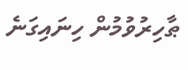ޠާހިރުވުމުން ހިނައިގަނެ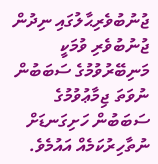ޖުނުބުވެރިޙާލުގައި ނިދުން
ޖުނުބުވެރި ވުމަކީ މަނިބޭރުވުމުގެ ސަބަބުން ނުވަތަ ޖިމާޢުވުމުގެ ސަބަބުން ހަށިގަނޑަށް ނުތާހިރުކަމެއް އައުމެވެ.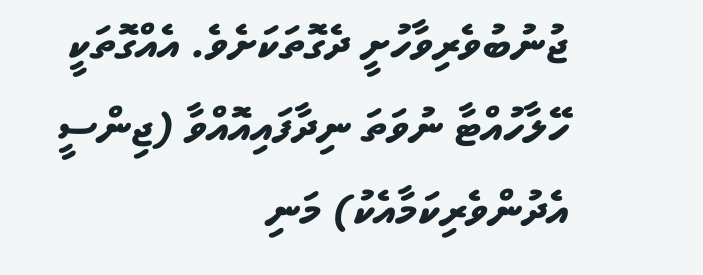ޖުނުބުވެރިވާހުށީ ދެގޮތަކަށެވެ. އެއްގޮތަކީ ހޭލާހުއްޓާ ނުވަތަ ނިދާފައިއޮއްވާ (ޖިންސީ އެދުންވެރިކަމާއެކު) މަނި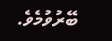ބޭރުވުމެވެ.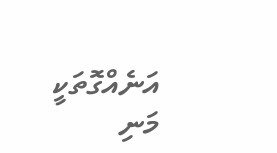އަނެއްގޮތަކީ މަނި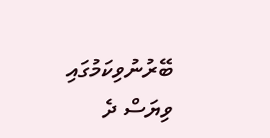ބޭރުނުވިކަމުގައި ވިޔަސް ދެ